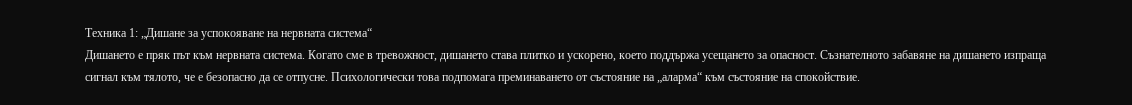Техника 1: „Дишане за успокояване на нервната система“
Дишането е пряк път към нервната система. Когато сме в тревожност, дишането става плитко и ускорено, което поддържа усещането за опасност. Съзнателното забавяне на дишането изпраща сигнал към тялото, че е безопасно да се отпусне. Психологически това подпомага преминаването от състояние на „аларма“ към състояние на спокойствие.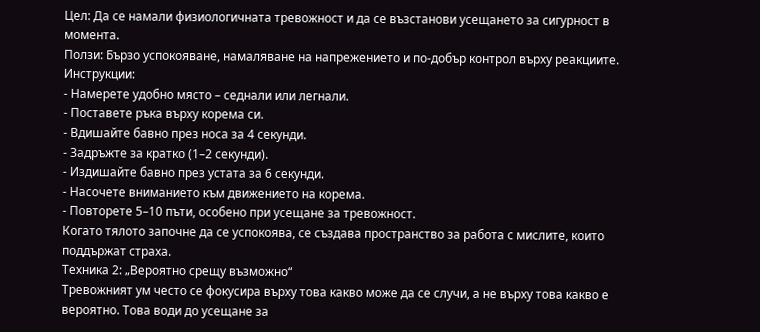Цел: Да се намали физиологичната тревожност и да се възстанови усещането за сигурност в момента.
Ползи: Бързо успокояване, намаляване на напрежението и по-добър контрол върху реакциите.
Инструкции:
- Намерете удобно място – седнали или легнали.
- Поставете ръка върху корема си.
- Вдишайте бавно през носа за 4 секунди.
- Задръжте за кратко (1–2 секунди).
- Издишайте бавно през устата за 6 секунди.
- Насочете вниманието към движението на корема.
- Повторете 5–10 пъти, особено при усещане за тревожност.
Когато тялото започне да се успокоява, се създава пространство за работа с мислите, които поддържат страха.
Техника 2: „Вероятно срещу възможно“
Тревожният ум често се фокусира върху това какво може да се случи, а не върху това какво е вероятно. Това води до усещане за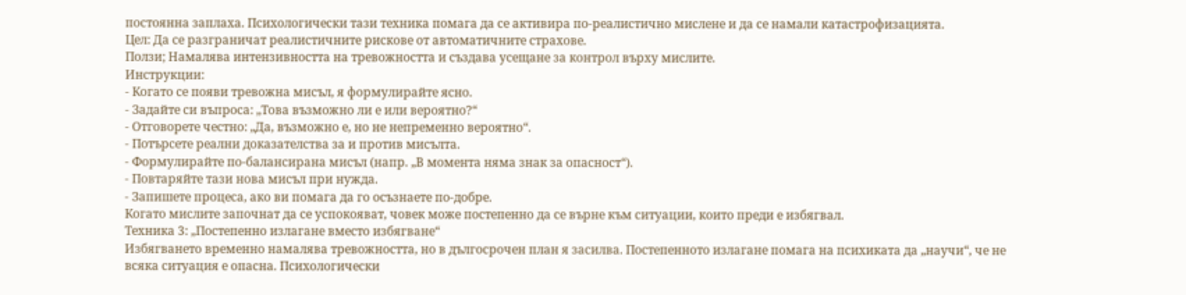постоянна заплаха. Психологически тази техника помага да се активира по-реалистично мислене и да се намали катастрофизацията.
Цел: Да се разграничат реалистичните рискове от автоматичните страхове.
Ползи; Намалява интензивността на тревожността и създава усещане за контрол върху мислите.
Инструкции:
- Когато се появи тревожна мисъл, я формулирайте ясно.
- Задайте си въпроса: „Това възможно ли е или вероятно?“
- Отговорете честно: „Да, възможно е, но не непременно вероятно“.
- Потърсете реални доказателства за и против мисълта.
- Формулирайте по-балансирана мисъл (напр. „В момента няма знак за опасност“).
- Повтаряйте тази нова мисъл при нужда.
- Запишете процеса, ако ви помага да го осъзнаете по-добре.
Когато мислите започнат да се успокояват, човек може постепенно да се върне към ситуации, които преди е избягвал.
Техника 3: „Постепенно излагане вместо избягване“
Избягването временно намалява тревожността, но в дългосрочен план я засилва. Постепенното излагане помага на психиката да „научи“, че не всяка ситуация е опасна. Психологически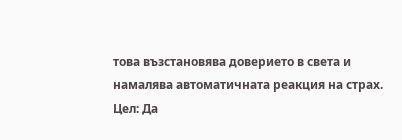това възстановява доверието в света и намалява автоматичната реакция на страх.
Цел: Да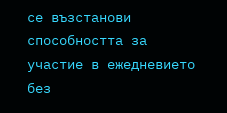се възстанови способността за участие в ежедневието без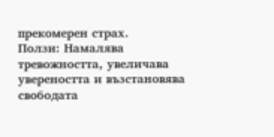прекомерен страх.
Ползи: Намалява тревожността, увеличава увереността и възстановява свободата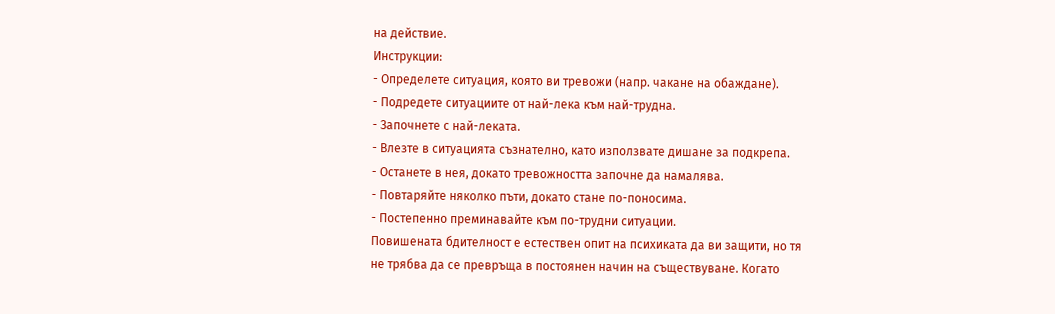на действие.
Инструкции:
- Определете ситуация, която ви тревожи (напр. чакане на обаждане).
- Подредете ситуациите от най-лека към най-трудна.
- Започнете с най-леката.
- Влезте в ситуацията съзнателно, като използвате дишане за подкрепа.
- Останете в нея, докато тревожността започне да намалява.
- Повтаряйте няколко пъти, докато стане по-поносима.
- Постепенно преминавайте към по-трудни ситуации.
Повишената бдителност е естествен опит на психиката да ви защити, но тя не трябва да се превръща в постоянен начин на съществуване. Когато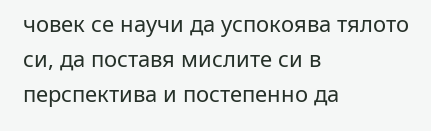човек се научи да успокоява тялото си, да поставя мислите си в перспектива и постепенно да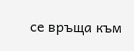се връща към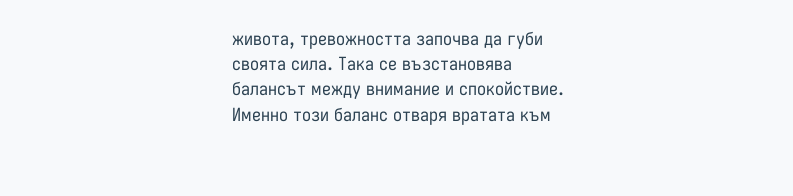живота, тревожността започва да губи своята сила. Така се възстановява балансът между внимание и спокойствие. Именно този баланс отваря вратата към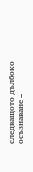следващото дълбоко осъзнаване –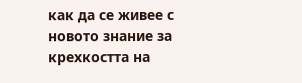как да се живее с новото знание за крехкостта на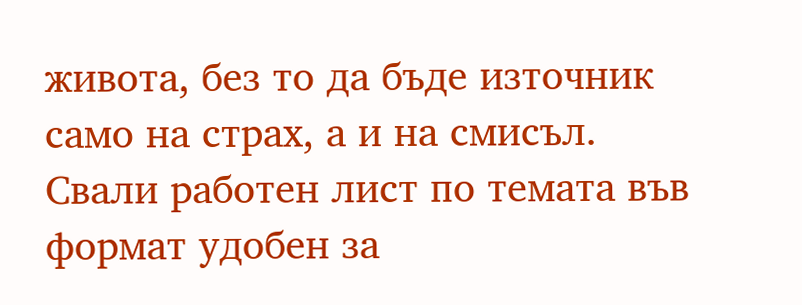живота, без то да бъде източник само на страх, а и на смисъл.
Свали работен лист по темата във формат удобен за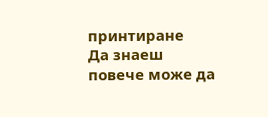принтиране
Да знаеш повече може да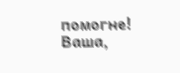помогне!
Ваша,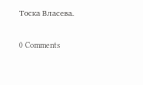Тоска Власева.

0 Comments